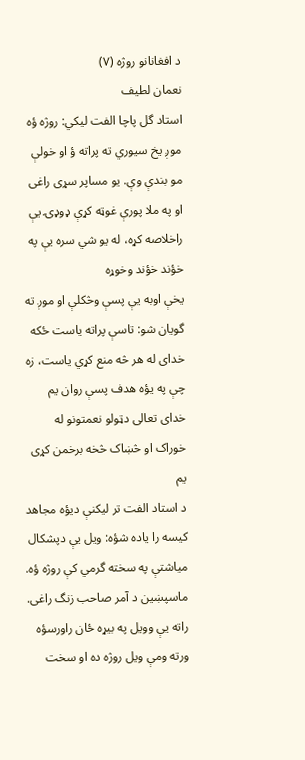د افغانانو روژه (۷)
نعمان لطیف
استاد گل پاچا الفت لیکي: روژه ؤه موږ یخ سیوري ته پراته ؤ او خولې مو بندې وې. یو مساپر سړی راغی او په ملا پورې غوټه کړې ډوډۍ یې راخلاصه کړه، له یو شي سره یې په خؤند خؤند وخوړه
یخې اوبه یې پسې وڅکلې او موږ ته گویان شو: تاسې پراته یاست ځکه خدای له هر څه منع کړي یاست، زه چې په یؤه هدف پسې روان یم خدای تعالی دټولو نعمتونو له خوراک او څښاک څخه برخمن کړی یم
د استاد الفت تر لیکنې دیؤه مجاهد کیسه را یاده شؤه: ویل یې دپشکال میاشتې په سخته گرمي کې روژه ؤه. ماسپښین د آمر صاحب زنگ راغی. راته یې وویل په بیړه ځان راورسؤه
ورته ومې ویل روژه ده او سخت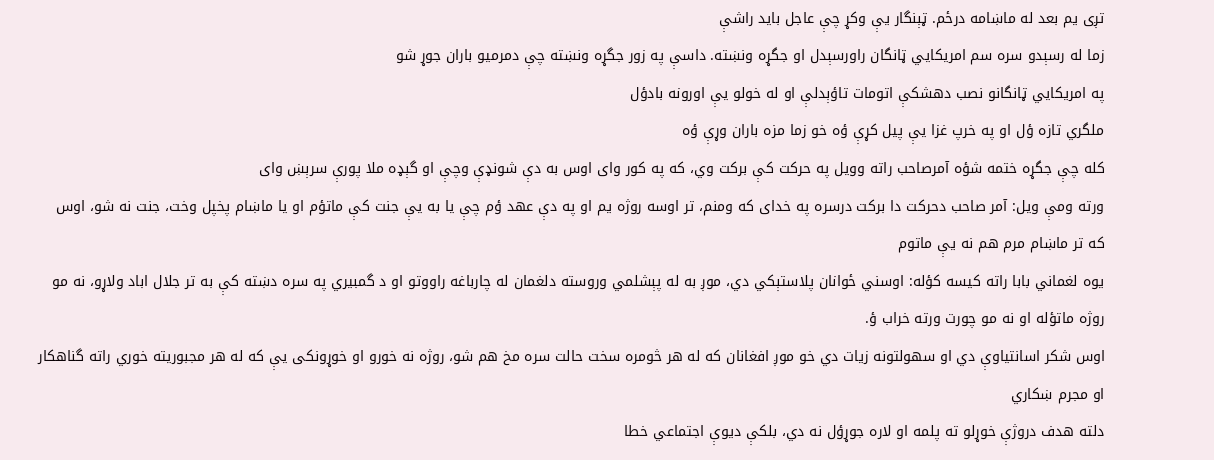تږی یم بعد له ماښامه درځم. ټېنگار یې وکړ چې عاجل باید راشې
زما له رسېدو سره سم امریکایي ټانگان راورسېدل او جگړه ونښته. داسې په زور جگړه ونښته چې دمرمیو باران جوړ شو
په امریکایي ټانگانو نصب دهشکې اتومات تاؤېدلې او له خولو یې اورونه بادؤل
ملگري تازه ؤل او په خرپ غزا یې پیل کړې ؤه خو زما مزه باران وړې ؤه
کله چې جگړه ختمه شؤه آمرصاحب راته وویل په حرکت کې برکت وي، که په کور وای اوس به دې شونډې وچې او گېډه ملا پورې سرېښ وای
ورته ومې ویل: آمر صاحب دحرکت دا برکت درسره په خدای که ومنم، تر اوسه روژه یم او په دې عهد ؤم چې یا به یې جنت کې ماتؤم او یا ماښام پخپل وخت، جنت نه شو، اوس که تر ماښام مرم هم نه یې ماتوم
یوه لغماني بابا راته کیسه کؤله: اوسني ځوانان پلاستېکي دي، موږ به له پېشلمي وروسته دلغمان له چارباغه راووتو او د گمبیري په سره دښته کې به تر جلال اباد ولاړو، نه مو روژه ماتؤله او نه مو چورت ورته خراب ؤ.
اوس شکر اسانتیاوې دي او سهولتونه زیات دي خو موږ افغانان که له هر څومره سخت حالت سره مخ هم شو، روژه نه خورو او خوړونکی یې که له هر مجبوریته خوري راته گناهکار او مجرم ښکاري
دلته هدف دروژې خوړلو ته پلمه او لاره جوړؤل نه دي، بلکې دیوې اجتماعي خطا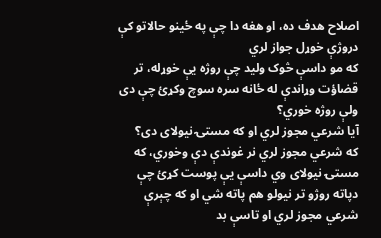اصلاح هدف ده، او هغه دا چې په ځینو حالاتو کې دروژې خوړل جواز لري
که مو داسې څوک ولید چې روژه یې خوړله، تر قضاؤت وړاندې له ځانه سره سوچ وکړئ چې دی ولې روژه خوري؟
آیا شرعي مجوز لري او که مستۍ نیولای دی؟
که شرعي مجوز لري نر غوندې دې وخوري، که مستۍ نیولای وي داسې یې پوست کړئ چې دپاته روژو تر نیولو هم پاته شي او که چېرې شرعي مجوز لري او تاسې بد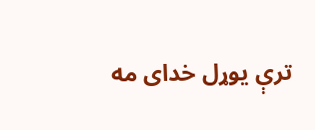ترې یوړل خدای مه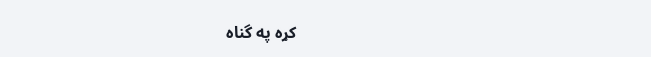کړه په گناه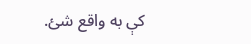کې به واقع شئ.